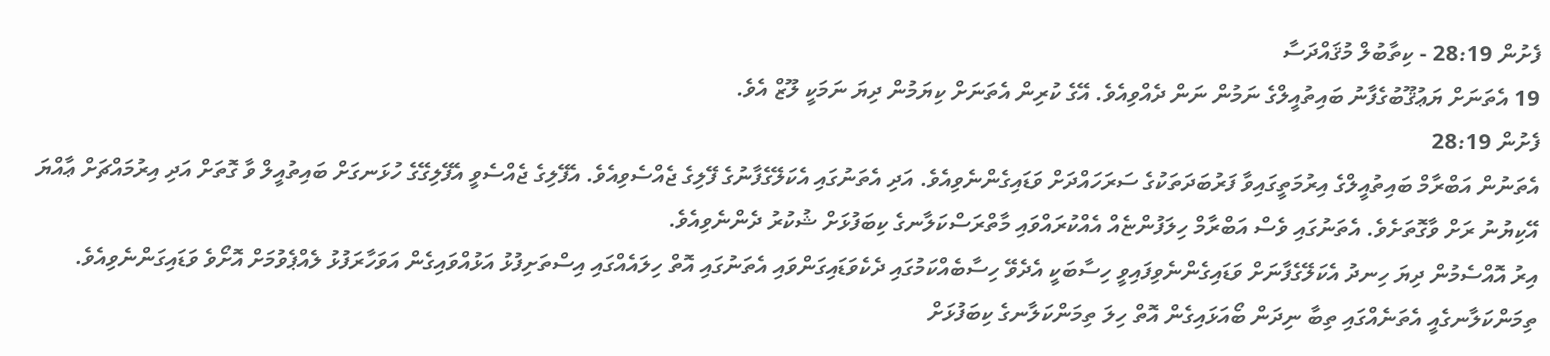ފެށުން 28:19 - ކިތާބުލް މުޤައްދަސާ
19 އެތަނަށް ޔަޢުޤޫބުގެފާނު ބައިތުއީލްގެ ނަމުން ނަން ދެއްވިއެވެ. އޭގެ ކުރިން އެތަނަށް ކިޔަމުން ދިޔަ ނަމަކީ ލޫޒް އެވެ.
ފެށުން 28:19
އެތަނުން އަބްރާމް ބައިތުއީލްގެ އިރުމަތީގައިވާ ފަރުބަދަތަކުގެ ސަރަހައްދަށް ވަޑައިގެންނެވިއެވެ. އަދި އެތަނުގައި އެކަލޭގެފާނުގެ ފޭލިގެ ޖެއްސެވިއެވެ. އެފޭލިގެ ޖެއްސެވީ އެފޭލިގޭގެ ހުޅަނގަށް ބައިތުއީލް ވާ ގޮތަށް އަދި އިރުމައްޗަށް ޢާއްޔަ އޭކިޔުނު ރަށް ވާގޮތަށެވެ. އެތަނުގައި ވެސް އަބްރާމް ހިލަފުންޏެއް އެއްކުރައްވައި މާތްރަސްކަލާނގެ ކިބަފުޅަށް ޝުކުރު ދެންނެވިއެވެ.
އިރު އޮއްސެމުން ދިޔަ ހިނދު އެކަލޭގެފާނަށް ވަޑައިގެންނެވިފައިވީ ހިސާބަކީ އެދެވޭ ހިސާބެއްކަމުގައި ދެކެވަޑައިގަންވައި އެތަނުގައި އޮތް ހިލައެއްގައި އިސްތަށިފުޅު އަޅުއްވައިގެން އަވަހާރަފުޅު ލެއްޕެވުމަށް އޮށޯވެ ވަޑައިގަންނެވިއެވެ.
ތިމަންކަލާނގެއީ އެތަނެއްގައި ތިބާ ނިދަން ބޯއަޅައިގެން އޮތް ހިލަ ތިމަންކަލާނގެ ކިބަފުޅަށް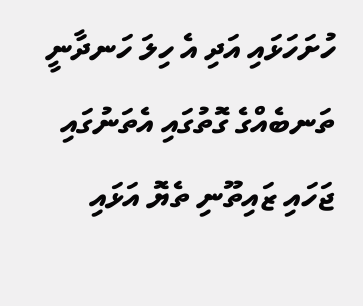ހުށަހަޅައި އަދި އެ ހިލަ ހަނދާނީ ތަނބެއްގެ ގޮތުގައި އެތަނުގައި ޖަހައި ޒައިތޫނި ތެޔޮ އަޅައި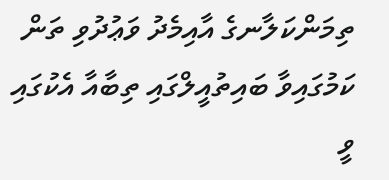ތިމަންކަލާނގެ އާއިމެދު ވަޢުދުވި ތަން ކަމުގައިވާ ބައިތުއީލްގައި ތިބާއާ އެކުގައި ވީ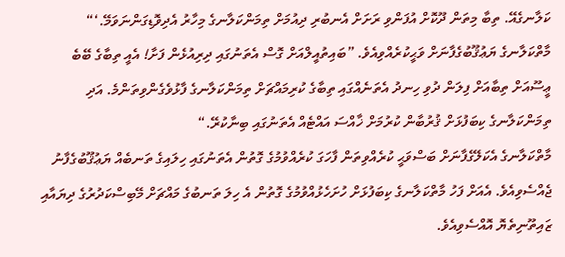ކަލާނގެއޭ. ތިބާ މިތަން ދޫކޮށް އުފަންވި ރަށަށް އެނބުރި ދިއުމަށް ތިމަންކަލާނގެ މިހާރު އެދިވޮޑިގަންނަވަމޭ.‘“
މާތްކަލާނގެ ޔަޢުޤޫބުގެފާނަށް ވަޙީކުރެއްވިއެވެ. ”ބައިތުއީލްއަށް ގޮސް އެތަނުގައި ދިރިއުޅެން ފަށާ! އެއީ ތިބާގެ ބޭބެ ޢީސޫއަށް ތިބާއަށް ފިލަން ދުވި ހިނދު އެތަނެއްގައި ތިބާގެ ކުރިމައްޗަށް ތިމަންކަލާނގެ ފާޅުވެގެންވިތަންމެ. އަދި ތިމަންކަލާނގެ ކިބަފުޅަށް ޤުރުބާން ކުރުމަށް ޚާއްސަ އައްޓެއް އެތަނުގައި ބިނާކުރޭ.“
މާތްކަލާނގެ އެކަލޭގެފާނަށް ބަސްވަޙީ ކުރެއްވިތަން ފާހަގަ ކުރެއްވުމުގެ ގޮތުން އެތަނުގައި ހިލައިގެ ތަނބެއް ޔަޢުޤޫބުގެފާނު ޖެއްސެވިއެވެ. އެއަށް ފަހު މާތްކަލާނގެ ކިބަފުޅަށް ހުށަހެޅުއްވުމުގެ ގޮތުން އެ ހިލަ ތަނބުގެ މައްޗަށް މޭބިސްކަދުރުގެ ދިޔައާއި ޒައިތޫނިތެޔޮ އޮއްސެވިއެވެ.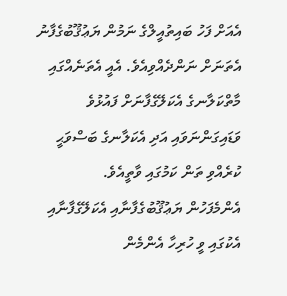އެއަށް ފަހު ބައިތުއީލްގެ ނަމުން ޔަޢުޤޫބުގެފާނު އެތަނަށް ނަންދެއްވިއެވެ. އެއީ އެތަނެއްގައި މާތްކަލާނގެ އެކަލޭގެފާނަށް ފައުޅުވެ ވަޑައިގަންނަވައި އަދި އެކަލާނގެ ބަސްވަޙީ ކުރެއްވި ތަން ކަމުގައި ވާތީއެވެ.
އެންމެފަހުން ޔަޢުޤޫބުގެފާނާއި އެކަލޭގެފާނާއި އެކުގައި ވީ ހުރިހާ އެންމެން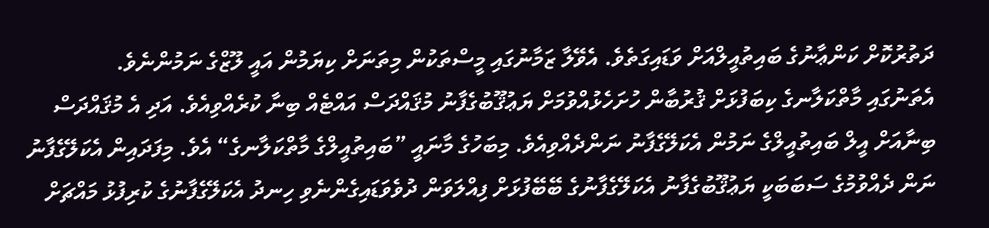ދަތުރުކޮށް ކަންޢާނުގެ ބައިތުއީލްއަށް ވަޑައިގަތެވެ. އެވޭލާ ޒަމާނުގައި މީސްތަކުން މިތަނަށް ކިޔަމުން އައީ ލޫޒްގެ ނަމުންނެވެ.
އެތަނުގައި މާތްކަލާނގެ ކިބަފުޅަށް ޤުރުބާން ހުށަހެޅުއްވުމަށް ޔަޢުޤޫބުގެފާނު މުޤައްދަސް އައްޓެއް ބިނާ ކުރެއްވިއެވެ. އަދި އެ މުޤައްދަސް ބިނާއަށް އީލް ބައިތުއީލްގެ ނަމުން އެކަލޭގެފާނު ނަންދެއްވިއެވެ. މިބަހުގެ މާނައީ ”ބައިތުއީލްގެ މާތްކަލާނގެ“ އެވެ. މިފަދައިން އެކަލޭގެފާނު ނަން ދެއްވުމުގެ ސަބަބަކީ ޔަޢުޤޫބުގެފާނު އެކަލޭގެފާނުގެ ބޭބޭފުޅަށް ފިއްލަވަން ދުވެވަޑައިގެންނެވި ހިނދު އެކަލޭގެފާނުގެ ކުރިފުޅު މައްޗަށް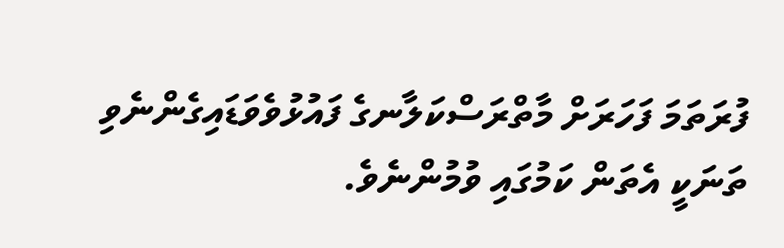ފުރަތަމަ ފަހަރަށް މާތްރަސްކަލާނގެ ފައުޅުވެވަޑައިގެންނެވި ތަނަކީ އެތަން ކަމުގައި ވުމުންނެވެ.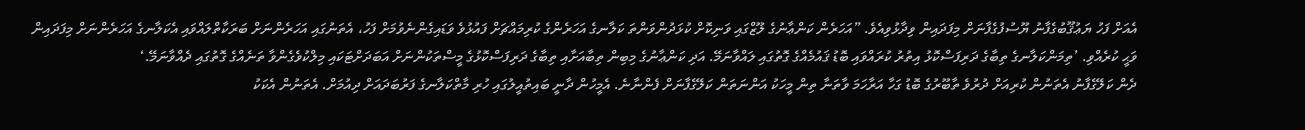އެއަށް ފަހު ޔަޢުޤޫބުގެފާނު ޔޫސުފުގެފާނަށް މިފަދައިން ވިދާޅުވިއެވެ. ”އަހަރެން ކަންޢާނުގެ ލޫޒްގައި ވަނިކޮށް ކުޅަދުންވަންތަ ކަލާނގެ އަހަރެންގެ ކުރިމައްޗަށް ފައުޅުވެ ވަޑައިގެންނެވުމަށް ފަހު، އެތަނުގައި އަހަރެންނަށް ބަރަކާތްލައްވައި އެކަލާނގެ އަހަރެންނަށް މިފަދައިން ވަޙީ ކުރެއްވި. ’ތިމަންކަލާނގެ ތިބާގެ ދަރިފަސްކޮޅު އިތުރު ކުރައްވައި ބޮޑު ޤައުމެއްގެ ގޮތުގައި ލައްވާނަމޭ. އަދި ކަންޢާނުގެ މިބިން ތިބާއަށާއި ތިބާގެ ދަރިފަސްކޮޅުގެ މީސްތަކުންނަށް އަބަދަށްޓަކައި މިލްކުވެގެންވާ ތަނެއްގެ ގޮތުގައި ދެއްވާނަމޭ.‘
ދެން ކަލޭގެފާނު އެތަނުން ކުރިއަށް ދުރުވެ ތާބޫރުގެ ބޮޑު ގަހާ އަރާހަމަ ވާތަނާ ތިން މީހަކު އަންނަތަން ކަލޭގެފާނަށް ފެންނާނެ. އެމީހުން ދާނީ ބައިތުއީލުގައި ހުރި މާތްކަލާނގެ ފަރުބަދައަށް ދިއުމަށް. އެތަނުން އެކަކު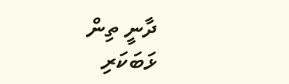ދާނީ ތިން ޅަބަކަރި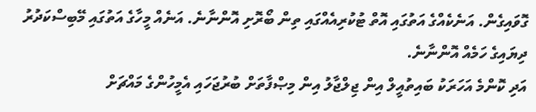ގޮވައިގެން. އަނެކެއްގެ އަތުގައި އޮތް ޓުކުރިއެއްގައި ތިން ބޯރޮށި އޮންނާނެ. އަނެއް މީހާގެ އަތުގައި މޭބިސްކަދުރު ދިޔައިގެ ހަމެއް އޮންނާނެ.
އަދި ކޮންމެ އަހަރަކު ބައިތުއީލް އިން ޖިލްޖާލު އިން މިޞްފާތަށް ބުރުޖަހައި އެމީހުންގެ މައްޗަށް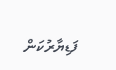ފަޑިޔާރުކަން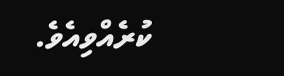ކުރެއްވިއެވެ.